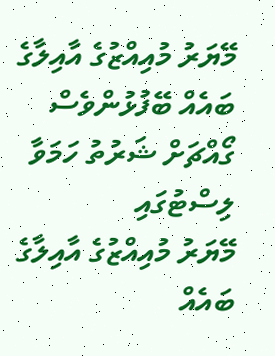މޭޔަރު މުއިއްޒުގެ އާއިލާގެ ބައެއް ބޭފުޅުންވެސް ގޯއްޗަށް ޝަރުތު ހަމަވާ ލިސްޓުގައި
މޭޔަރު މުއިއްޒުގެ އާއިލާގެ ބައެއް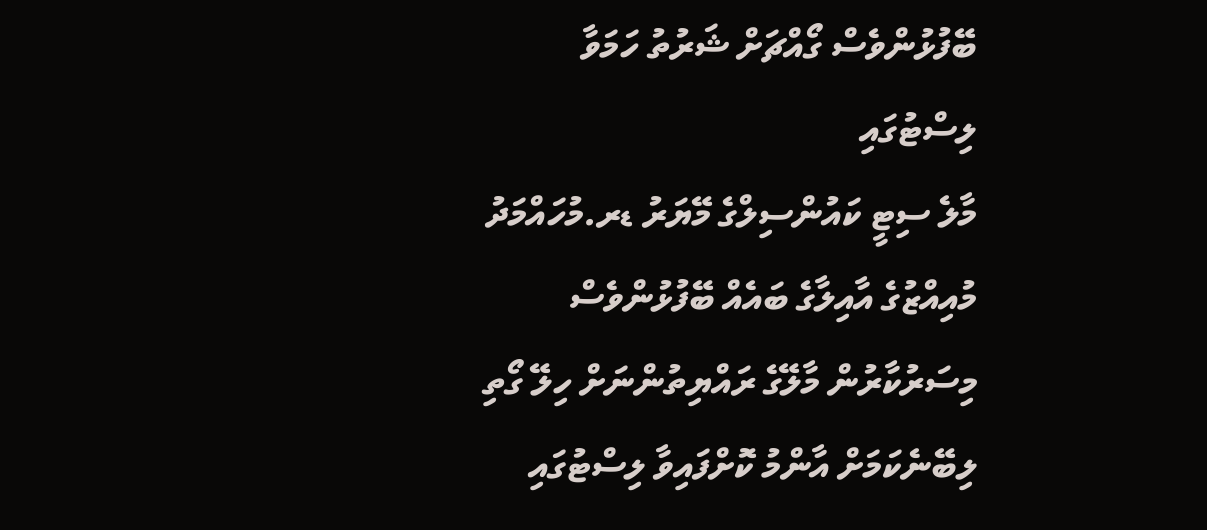ބޭފުޅުންވެސް ގޯއްޗަށް ޝަރުތު ހަމަވާ ލިސްޓުގައި
މާލެ ސިޓީ ކައުންސިލްގެ މޭޔަރު ޑރ.މުހައްމަދު މުއިއްޒުގެ އާއިލާގެ ބައެއް ބޭފުޅުންވެސް މިސަރުކާރުން މާލޭގެ ރައްޔިތުންނަށް ހިލޭ ގޯތި ލިބޭނެކަމަށް އާންމު ކޮށްފައިވާ ލިސްޓުގައި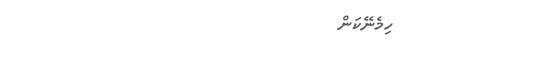ހިމެނޭކަން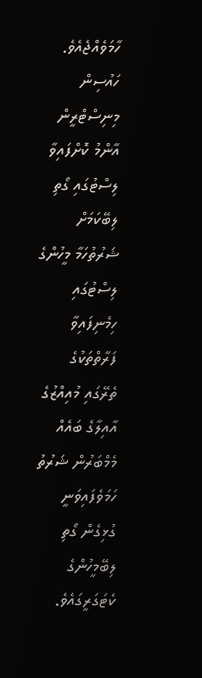ހާމަވެއްޖެއެވެ.
ހައުސިން މިނިސްޓްރީން އާންމު ކޮށްފައިވާ ލިސްޓުގައި ގޯތި ލިބޭކަމަށް ޝަރުތުހަމާ މީހުންގެ ލިސްޓުގައި ހިމެނިފައިވާ ފަރާތްތަކުގެ ތެރޭގައި މުއިއްޒުގެ އާއިލާގެ ބައެއް މެމްބަރުން ޝަރުތު ހަމަވެފައިވަނީ ގުޅިގެން ގޯތި ލިބޭމީހުންގެ ކެޓަގަރީގައެވެ.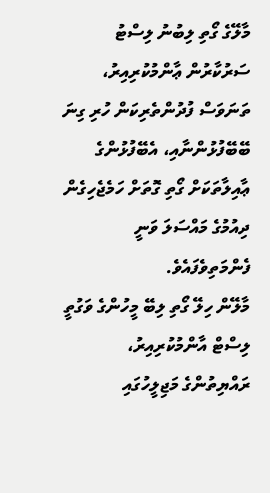މާލޭގެ ގޯތި ލިބުނު ލިސްޓު ސަރުކާރުން ޢާންމުކުރިއިރު، ތަނަވަސް ފުދުންތެރިކަން ހުރި ގިނަ ބޭބޭފުޅުންނާއި، އެބޭފުޅުންގެ ޢާއިލާތަކަށް ގޯތި ގޮތަށް ހަމެޖެހިގެން ދިއުމުގެ މައްސަލަ ވަނީ ފެންމަތިވެފައެވެ.
މާލޭން ހިލޭ ގޯތި ލިބޭ މީހުންގެ ވަގުތީ ލިސްޓް އާންމުކުރިއިރު، ރައްޔިތުންގެ މަޖިލީހުގައި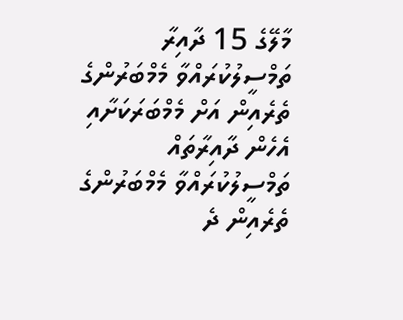މާލޭގެ 15 ދާއިރާ ތަމްސީލުކުރައްވާ މެމްބަރުންގެ ތެރެއިން އަށް މެމްބަރަކަށާއި އެހެން ދާއިރާތައް ތަމްސީލުކުރައްވާ މެމްބަރުންގެ ތެރެއިން ދެ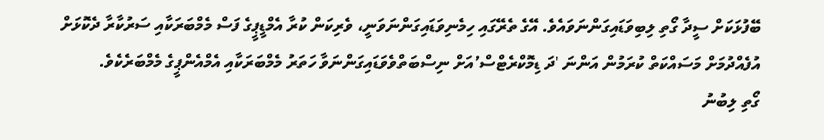ބޭފުޅަކަށް ސީދާ ގޯތި ލިބިވަޑައިގަންނަވައެވެ. އޭގެ ތެރޭގައި ހިމެނިވަޑައިގަންނަވަނީ، ވެރިކަން ކުރާ އެމްޑީޕީގެ ފަސް މެމްބަރަކާއި ސަރުކާރާ ދެކޮޅަށް އުފެއްދުމަށް މަސައްކަތް ކުރަމުން އަންނަ 'ދަ ޑިމޮކްރެޓްސް’އަށް ނިސްބަތްވެވަޑައިގަންނަވާ ހަތަރު މެމްބަރަކާއި އެމްއެންޕީގެ މެމްބަރެކެވެ.
ގޯތި ލިބުނު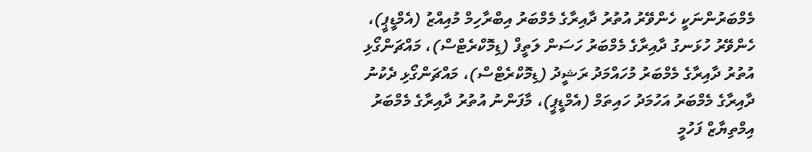މެމްބަރުންނަކީ ހެންވޭރު އުތުރު ދާއިރާގެ މެމްބަރު އިބްރާހިމް މުއިއްޒު (އެމްޑީޕީ)، ހެންވޭރު ހުޅަނގު ދާއިރާގެ މެމްބަރު ހަސަން ލަތީފް (ޑިމޮކްރެޓްސް)، މައްޗަންގޯޅި އުތުރު ދާއިރާގެ މެމްބަރު މުހައްމަދު ރަޝީދު (ޑިމޮކްރެޓްސް)، މައްޗަންގޯޅި ދެކުނު ދާއިރާގެ މެމްބަރު އަހުމަދު ހައިތަމް (އެމްޑީޕީ)، މާފަންނު އުތުރު ދާއިރާގެ މެމްބަރު އިމްތިޔާޒް ފަހުމީ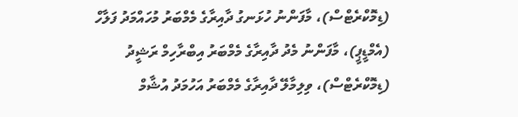(ޑިމޮކްރެޓްސް)، މާފަންނު ހުޅަނގު ދާއިރާގެ މެމްބަރު މުހައްމަދު ފަލާހް (އެމްޑީޕީ)، މާފަންނު މެދު ދާއިރާގެ މެމްބަރު އިބްރާހިމް ރަޝީދު (ޑިމޮކްރެޓްސް)، ވިލިމާލޭ ދާއިރާގެ މެމްބަރު އަހުމަދު އުޝާމް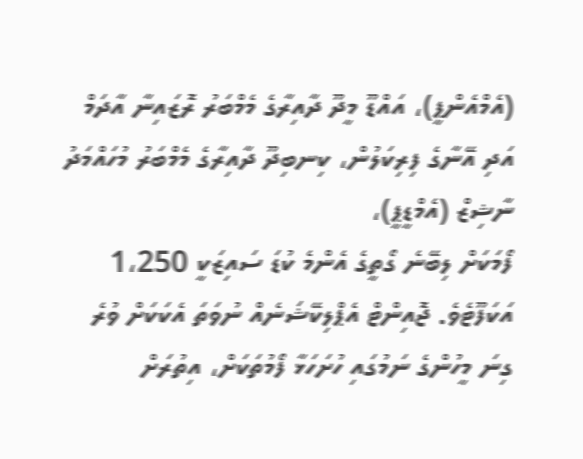(އެމްއެންޕީ)، އައްޑޫ މީދޫ ދާއިރާގެ މެމްބަރު ރޮޒައިނާ އާދަމް އަދި އޭނާގެ ފިރިކަލުން، ކިނބިދޫ ދާއިރާގެ މެމްބަރު މުހައްމަދު ނާޝިޒް (އެމްޑީޕީ)،
ފޯމަކަށް ލިބޭނެ ގޯތީގެ އެންމެ ކުޑަ ސައިޒަކީ 1،250 އަކަފޫޓެވެ. ޖޮއިންޓް އެޕްލިކޭޝަނެއް ނުވަތަ އެކަކަށް ވުރެ ގިނަ މީހުންގެ ނަމުގައި ހުށަހަޅާ ފޯމުތަކަށް، އިތުރަށް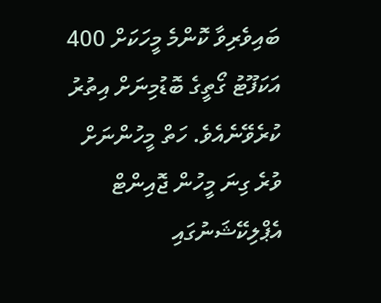ބައިވެރިވާ ކޮންމެ މީހަކަށް 400 އަކަފޫޓު ގޯތީގެ ބޮޑުމިނަށް އިތުރު ކުރެވޭނެއެވެ. ހަތް މީހުންނަށް ވުރެ ގިނަ މީހުން ޖޮއިންޓް އެޕްލިކޭޝަނުގައި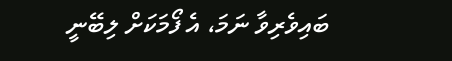ބައިވެރިވާ ނަމަ، އެ ފޯމަކަށް ލިބޭނީ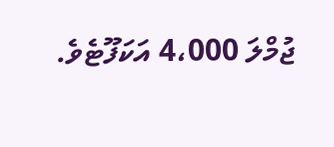ޖުމްލަ 4،000 އަކަފޫޓެވެ.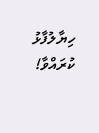ހިޔާލުފާޅު ކުރައްވާ!